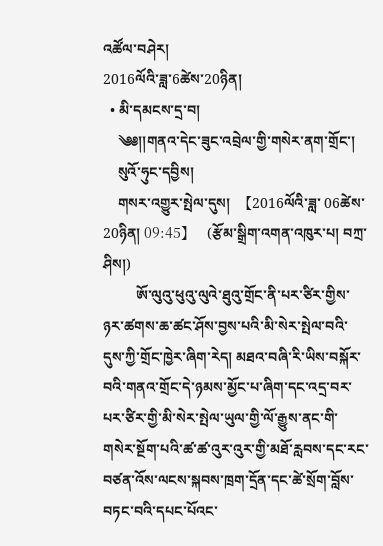འཚོལ་བཤེར།
2016ལོའི་ཟླ་6ཚེས་20ཉིན།
  • མི་དམངས་དྲ་བ།
    ༄༅།།གནའ་དེང་ཟུང་འབྲེལ་གྱི་གསེར་ནག་གྲོང་།
    སུའོ་ཧུང་དབྱིས།
    གསར་འགྱུར་སྤེལ་དུས།  【2016ལོའི་ཟླ་ 06ཚེས་20ཉིན། 09:45】   (རྩོམ་སྒྲིག་འགན་འཁུར་པ། བཀྲ་ཤིས།)
         ཨོ་ལུའུ་ཕུའུ་ལུའེ་ཐུའུ་གྲོང་ནི་པར་ཙིར་གྱིས་ཉར་ཚགས་ཆ་ཚང་ཤོས་བྱས་པའི་མི་སེར་སྤེལ་བའི་དུས་ཀྱི་གྲོང་ཁྱེར་ཞིག་རེད། མཐའ་བཞི་རི་ཡིས་བསྐོར་བའི་གནའ་གྲོང་དེ་ཉམས་མྱོང་པ་ཞིག་དང་འདྲ་བར་པར་ཙིར་གྱི་མི་སེར་སྤེལ་ཡུལ་གྱི་ལོ་རྒྱུས་ནང་གི་གསེར་སྔོག་པའི་ཚ་ཚ་འུར་འུར་གྱི་མཐོ་རླབས་དང་རང་བཙན་འོས་ལངས་སྐབས་ཁྲག་དྲོན་དང་ཚེ་སྲོག་བློས་བཏང་བའི་དཔང་པོའང་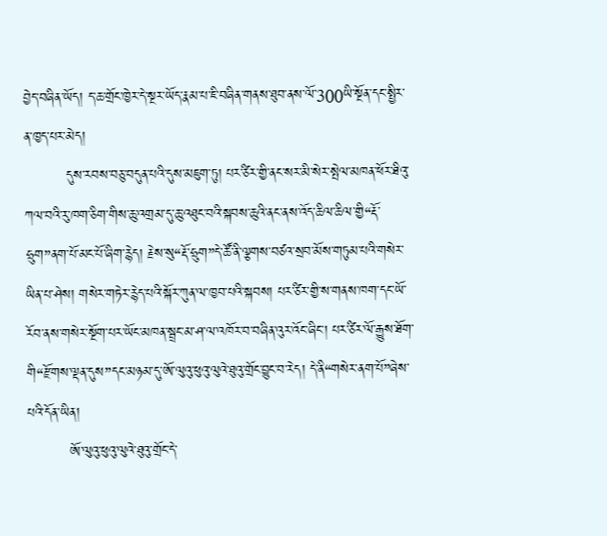བྱེད་བཞིན་ཡོད། ད་ཆ་གྲོང་ཁྱེར་དེ་སྔར་ཡོད་རྣམ་པ་ཇི་བཞིན་གནས་ཐུབ་ནས་ལོ་300ཡི་སྔོན་དང་སྤྱིར་ན་ཁྱད་པར་མེད།
         དུས་རབས་བཅུ་བདུན་པའི་དུས་མཇུག་ཏུ། པར་ཙིར་གྱི་ནང་སར་མི་སེར་སྤེལ་མཁན་ཕོར་ཐིའུ་ཀལ་བའི་རུ་ཁག་ཅིག་གིས་ཆུ་འགྲམ་དུ་ཆུ་འཐུང་བའི་སྐབས་ཆུའི་ནང་ནས་འོད་ཆིལ་ཆིལ་གྱི“རྡོ་ཧྲུག”ནག་པོ་མང་པོ་ཞིག་རྙེད། རྗེས་སུ“རྡོ་ཧྲུག”དེ་ཚོ་ནི་ལྕགས་བཙའ་སྲབ་མོས་གཏུམ་པའི་གསེར་ཡིན་པ་ཤེས། གསེར་གཏེར་རྙེད་པའི་སྐོར་ཀུན་ལ་ཁྱབ་པའི་སྐབས། པར་ཙིར་གྱི་ས་གནས་ཁག་དང་ཡོ་རོབ་ནས་གསེར་སྔོག་པར་ཡོང་མཁན་སྦྲང་མ་ཤ་ལ་འཁོར་བ་བཞིན་འུར་འོང་ཞིང་། པར་ཙིར་ལོ་རྒྱུས་ཐོག་གི“རྫོགས་ལྡན་དུས”དང་མཉམ་དུ་ཨོ་ལུའུ་ཕུའུ་ལུའེ་ཐུའུ་གྲོང་བྱུང་བ་རེད། དེ་ནི“གསེར་ནག་པོ”ཞེས་པའི་དོན་ཡིན།
         ཨོ་ལུའུ་ཕུའུ་ལུའེ་ཐུའུ་གྲོང་དེ་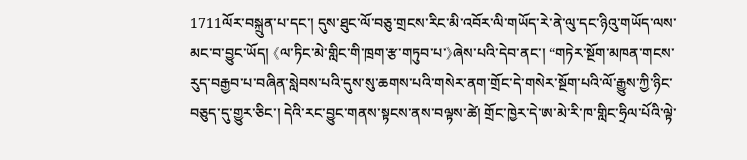1711ལོར་བསྐྲུན་པ་དང་། དུས་ཐུང་ལོ་བཅུ་གྲངས་རིང་མི་འབོར་ལི་གཡོད་རེ་ནེ་ལུ་དང་ཉིའུ་གཡོད་ལས་མང་བ་བྱུང་ཡོད། 《ལ་ཏིང་མེ་གླིང་གི་ཁྲག་རྩ་གཏུབ་པ་》ཞེས་པའི་དེབ་ནང་། “གཏེར་སྔོག་མཁན་གངས་རུད་བརྒྱབ་པ་བཞིན་སླེབས་པའི་དུས་སུ་ཆགས་པའི་གསེར་ནག་གྲོང་དེ་གསེར་སྔོག་པའི་ལོ་རྒྱུས་ཀྱི་ཉིང་བཅུད་དུ་གྱུར་ཅིང་། དེའི་རང་བྱུང་གནས་སྟངས་ནས་བལྟས་ཚེ། གྲོང་ཁྱེར་དེ་ཨ་མེ་རི་ཁ་གླིང་ཧྲིལ་པོའི་ལྟེ་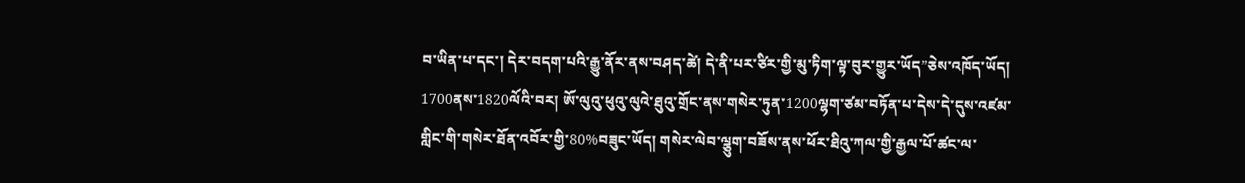བ་ཡིན་པ་དང་། དེར་བདག་པའི་རྒྱུ་ནོར་ནས་བཤད་ཚེ། དེ་ནི་པར་ཙིར་གྱི་མུ་ཏིག་ལྟ་བུར་གྱུར་ཡོད”ཅེས་འཁོད་ཡོད། 1700ནས་1820ལོའི་བར། ཨོ་ལུའུ་ཕུའུ་ལུའེ་ཐུའུ་གྲོང་ནས་གསེར་ཏུན་1200ལྷག་ཙམ་བཏོན་པ་དེས་དེ་དུས་འཛམ་གླིང་གི་གསེར་ཐོན་འབོར་གྱི་80%བཟུང་ཡོད། གསེར་ལེབ་ལྕུག་བཟོས་ནས་ཕོར་ཐིའུ་ཀལ་གྱི་རྒྱལ་པོ་ཚང་ལ་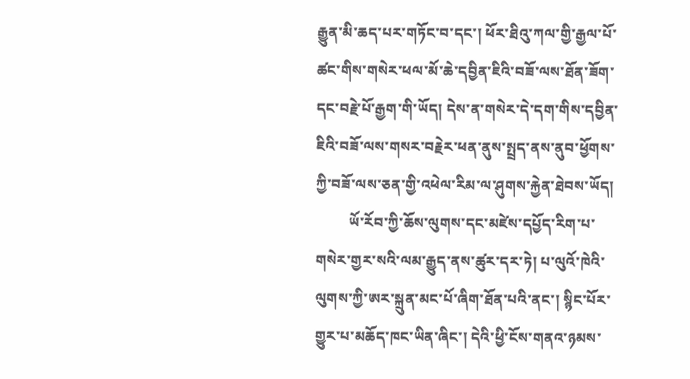རྒྱུན་མི་ཆད་པར་གཏོང་བ་དང་། ཕོར་ཐིའུ་ཀལ་གྱི་རྒྱལ་པོ་ཚང་གིས་གསེར་ཕལ་མོ་ཆེ་དབྱིན་ཇིའི་བཟོ་ལས་ཐོན་ཟོག་དང་བརྗེ་པོ་རྒྱག་གི་ཡོད། དེས་ན་གསེར་དེ་དག་གིས་དབྱིན་ཇིའི་བཟོ་ལས་གསར་བརྗེར་ཕན་ནུས་སྤྲད་ནས་ནུབ་ཕྱོགས་ཀྱི་བཟོ་ལས་ཅན་གྱི་འཕེལ་རིམ་ལ་ཤུགས་རྐྱེན་ཐེབས་ཡོད།
         ཡོ་རོབ་ཀྱི་ཆོས་ལུགས་དང་མཛེས་དཔྱོད་རིག་པ་གསེར་གྱར་སའི་ལམ་རྒྱུད་ནས་ཚུར་དར་ཏེ། པ་ལུའོ་ཁེའི་ལུགས་ཀྱི་ཨར་སྐྲུན་མང་པོ་ཞིག་ཐོན་པའི་ནང་། སྙིང་པོར་གྱུར་པ་མཆོད་ཁང་ཡིན་ཞིང་། དེའི་ཕྱི་ངོས་གནའ་ཉམས་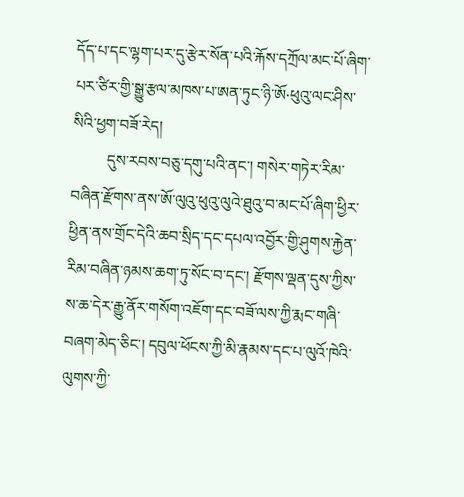དོད་པ་དང་ལྷག་པར་དུ་རྩེར་སོན་པའི་རྐོས་དཀྲོལ་མང་པོ་ཞིག་པར་ཙིར་གྱི་སྒྱུ་རྩལ་མཁས་པ་ཨན་ཏུང་ཉི་ཨོ·ཕུའུ་ལང་ཤིས་སིའི་ཕྱག་བཟོ་རེད།
         དུས་རབས་བཅུ་དགུ་པའི་ནང་། གསེར་གཏེར་རིམ་བཞིན་རྫོགས་ནས་ཨོ་ལུའུ་ཕུའུ་ལུའེ་ཐུའུ་བ་མང་པོ་ཞིག་ཕྱིར་ཕྱིན་ནས་གྲོང་དེའི་ཆབ་སྲིད་དང་དཔལ་འབྱོར་གྱི་ཤུགས་རྐྱེན་རིམ་བཞིན་ཉམས་ཆག་ཏུ་སོང་བ་དང་། རྫོགས་ལྡན་དུས་ཀྱིས་ས་ཆ་དེར་རྒྱུ་ནོར་གསོག་འཇོག་དང་བཟོ་ལས་ཀྱི་རྨང་གཞི་བཞག་མེད་ཅིང་། དབུལ་ཕོངས་ཀྱི་མི་རྣམས་དང་པ་ལུའོ་ཁེའི་ལུགས་ཀྱི་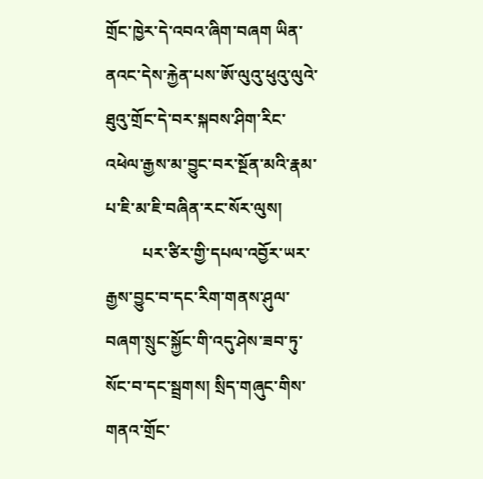གྲོང་ཁྱེར་དེ་འབའ་ཞིག་བཞག ཡིན་ནའང་དེས་རྐྱེན་པས་ཨོ་ལུའུ་ཕུའུ་ལུའེ་ཐུའུ་གྲོང་དེ་བར་སྐབས་ཤིག་རིང་འཕེལ་རྒྱས་མ་བྱུང་བར་སྔོན་མའི་རྣམ་པ་ཇི་མ་ཇི་བཞིན་རང་སོར་ལུས།
         པར་ཙིར་གྱི་དཔལ་འབྱོར་ཡར་རྒྱས་བྱུང་བ་དང་རིག་གནས་ཤུལ་བཞག་སྲུང་སྐྱོང་གི་འདུ་ཤེས་ཟབ་ཏུ་སོང་བ་དང་སྦྲགས། སྲིད་གཞུང་གིས་གནའ་གྲོང་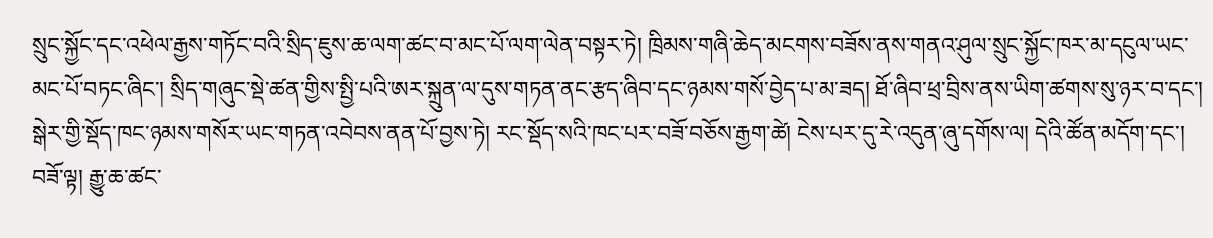སྲུང་སྐྱོང་དང་འཕེལ་རྒྱས་གཏོང་བའི་སྲིད་ཇུས་ཆ་ལག་ཚང་བ་མང་པོ་ལག་ལེན་བསྟར་ཏེ། ཁྲིམས་གཞི་ཆེད་མངགས་བཟོས་ནས་གནའ་ཤུལ་སྲུང་སྐྱོང་ཁར་མ་དངུལ་ཡང་མང་པོ་བཏང་ཞིང་། སྲིད་གཞུང་སྡེ་ཚན་གྱིས་སྤྱི་པའི་ཨར་སྐྲུན་ལ་དུས་གཏན་ནང་རྩད་ཞིབ་དང་ཉམས་གསོ་བྱེད་པ་མ་ཟད། ཐོ་ཞིབ་ཕྲ་བྲིས་ནས་ཡིག་ཚགས་སུ་ཉར་བ་དང་། སྒེར་གྱི་སྡོད་ཁང་ཉམས་གསོར་ཡང་གཏན་འབེབས་ནན་པོ་བྱས་ཏེ། རང་སྡོད་སའི་ཁང་པར་བཟོ་བཅོས་རྒྱག་ཚེ། ངེས་པར་དུ་རེ་འདུན་ཞུ་དགོས་ལ། དེའི་ཚོན་མདོག་དང་། བཟོ་ལྟ། རྒྱུ་ཆ་ཚང་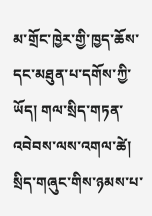མ་གྲོང་ཁྱེར་གྱི་ཁྱད་ཆོས་དང་མཐུན་པ་དགོས་ཀྱི་ཡོད། གལ་སྲིད་གཏན་འབེབས་ལས་འགལ་ཚེ། སྲིད་གཞུང་གིས་ཉམས་པ་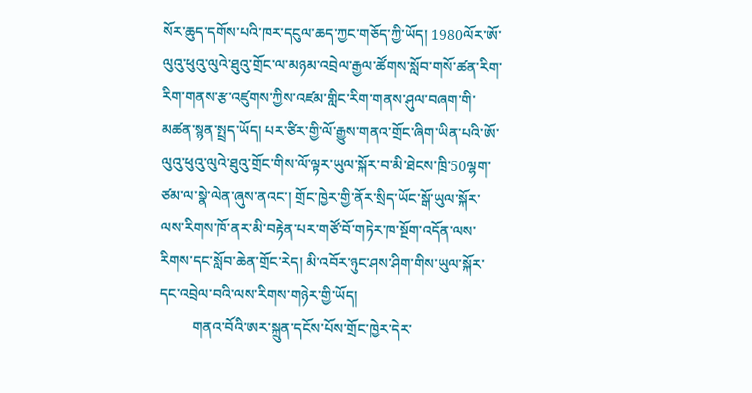སོར་ཆུད་དགོས་པའི་ཁར་དངུལ་ཆད་ཀྱང་གཅོད་ཀྱི་ཡོད། 1980ལོར་ཨོ་ལུའུ་ཕུའུ་ལུའེ་ཐུའུ་གྲོང་ལ་མཉམ་འབྲེལ་རྒྱལ་ཚོགས་སློབ་གསོ་ཚན་རིག་རིག་གནས་རྩ་འཛུགས་ཀྱིས་འཛམ་གླིང་རིག་གནས་ཤུལ་བཞག་གི་མཚན་སྙན་སྤྲད་ཡོད། པར་ཙིར་གྱི་ལོ་རྒྱུས་གནའ་གྲོང་ཞིག་ཡིན་པའི་ཨོ་ལུའུ་ཕུའུ་ལུའེ་ཐུའུ་གྲོང་གིས་ལོ་ལྟར་ཡུལ་སྐོར་བ་མི་ཐེངས་ཁྲི་50ལྷག་ཙམ་ལ་སྣེ་ལེན་ཞུས་ནའང་། གྲོང་ཁྱེར་གྱི་ནོར་སྲིད་ཡོང་སྒོ་ཡུལ་སྐོར་ལས་རིགས་ཁོ་ནར་མི་བརྟེན་པར་གཙོ་བོ་གཏེར་ཁ་སྔོག་འདོན་ལས་རིགས་དང་སློབ་ཆེན་གྲོང་རེད། མི་འབོར་ཉུང་ཤས་ཤིག་གིས་ཡུལ་སྐོར་དང་འབྲེལ་བའི་ལས་རིགས་གཉེར་གྱི་ཡོད།
         གནའ་བོའི་ཨར་སྐྲུན་དངོས་པོས་གྲོང་ཁྱེར་དེར་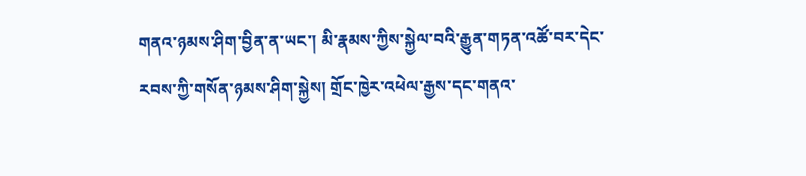གནའ་ཉམས་ཤིག་བྱིན་ན་ཡང་། མི་རྣམས་ཀྱིས་སྐྱེལ་བའི་རྒྱུན་གཏན་འཚོ་བར་དེང་རབས་ཀྱི་གསོན་ཉམས་ཤིག་སྐྱེས། གྲོང་ཁྱེར་འཕེལ་རྒྱས་དང་གནའ་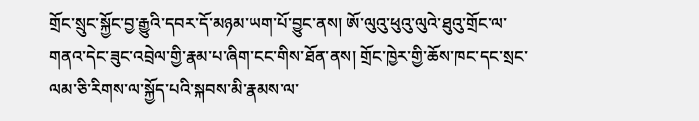གྲོང་སྲུང་སྐྱོང་བྱ་རྒྱུའི་དབར་དོ་མཉམ་ཡག་པོ་བྱུང་ནས། ཨོ་ལུའུ་ཕུའུ་ལུའེ་ཐུའུ་གྲོང་ལ་གནའ་དེང་ཟུང་འབྲེལ་གྱི་རྣམ་པ་ཞིག་ངང་གིས་ཐོན་ནས། གྲོང་ཁྱེར་གྱི་ཆོས་ཁང་དང་སྲང་ལམ་ཅི་རིགས་ལ་སྐྱོད་པའི་སྐབས་མི་རྣམས་ལ་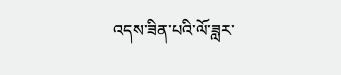འདས་ཟིན་པའི་ལོ་ཟླར་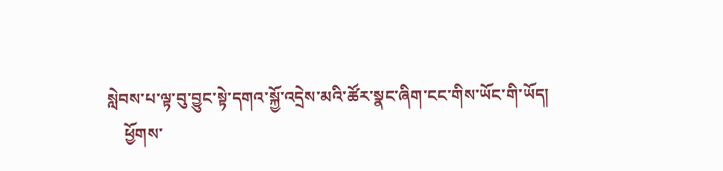སླེབས་པ་ལྟ་བུ་བྱུང་སྟེ་དགའ་སྐྱོ་འདྲེས་མའི་ཚོར་སྣང་ཞིག་ངང་གིས་ཡོང་གི་ཡོད།
    ཕྱོགས་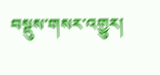བསྡུས་གསར་འགྱུར།